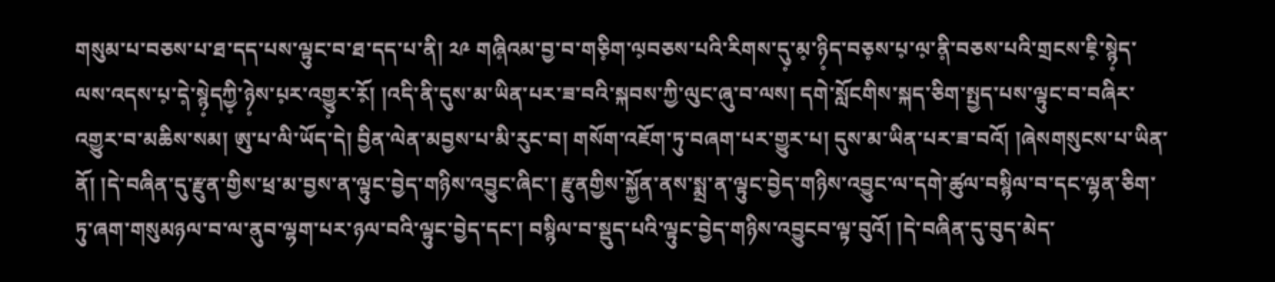གསུམ་པ་བཅས་པ་ཐ་དད་པས་ལྟུང་བ་ཐ་དད་པ་ནི། ༢༩ གཞི༷འམ་བྱ་བ་གཅི༷ག་ལ༷བཅས་པའི་རིགས་དུ༷་མ༷་ཉི༷ད་བཅ༷ས་པ༷་ལ༷་ནི༷་བཅས་པའི་གྲངས་ཇི༷་སྙེ༷ད་ལས་འདས་པ༷་དེ༷་སྙེ༷དཀྱི༷་ཉེ༷ས་པ༷ར་འགྱུ༷ར་རོ༷། །འདི་ནི་དུས་མ་ཡིན་པར་ཟ་བའི་སྐབས་ཀྱི་ལུང་ཞུ་བ་ལས། དགེ་སློངགིས་སྐད་ཅིག་སྤྱད་པས་ལྟུང་བ་བཞིར་འགྱུར་བ་མཆིས་སམ། ཨུ་པ་ལི་ཡོད་དེ། བྱིན་ལེན་མབྱས་པ་མི་རུང་བ། གསོག་འཇོག་ཏུ་བཞག་པར་གྱུར་པ། དུས་མ་ཡིན་པར་ཟ་བའོ། །ཞེསགསུངས་པ་ཡིན་ནོ། །དེ་བཞིན་དུ་རྫུན་གྱིས་ཕྲ་མ་བྱས་ན་ལྟུང་བྱེད་གཉིས་འབྱུང་ཞིང་། རྫུནགྱིས་སྐྱོན་ནས་སྨྲ་ན་ལྟུང་བྱེད་གཉིས་འབྱུང་ལ་དགེ་ཚུལ་བསྙིལ་བ་དང་ལྷན་ཅིག་ཏུ་ཞག་གསུམཉལ་བ་ལ་ནུབ་ལྷག་པར་ཉལ་བའི་ལྟུང་བྱེད་དང་། བསྙིལ་བ་སྡུད་པའི་ལྟུང་བྱེད་གཉིས་འབྱུངབ་ལྟ་བུའོ། །དེ་བཞིན་དུ་བུད་མེད་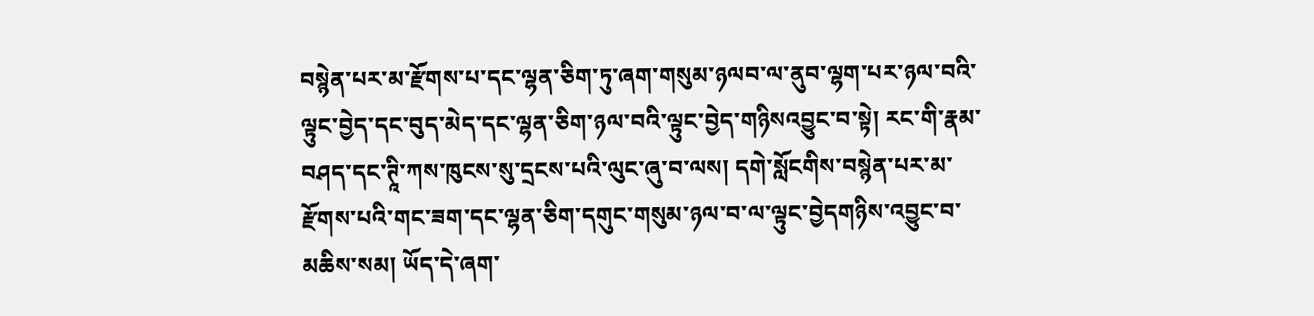བསྙེན་པར་མ་རྫོགས་པ་དང་ལྷན་ཅིག་ཏུ་ཞག་གསུམ་ཉལབ་ལ་ནུབ་ལྷག་པར་ཉལ་བའི་ལྟུང་བྱེད་དང་བུད་མེད་དང་ལྷན་ཅིག་ཉལ་བའི་ལྟུང་བྱེད་གཉིསའབྱུང་བ་སྟེ། རང་གི་རྣམ་བཤད་དང་ཊཱི་ཀས་ཁུངས་སུ་དྲངས་པའི་ལུང་ཞུ་བ་ལས། དགེ་སློངགིས་བསྙེན་པར་མ་རྫོགས་པའི་གང་ཟག་དང་ལྷན་ཅིག་དགུང་གསུམ་ཉལ་བ་ལ་ལྟུང་བྱེདགཉིས་འབྱུང་བ་མཆིས་སམ། ཡོད་དེ་ཞག་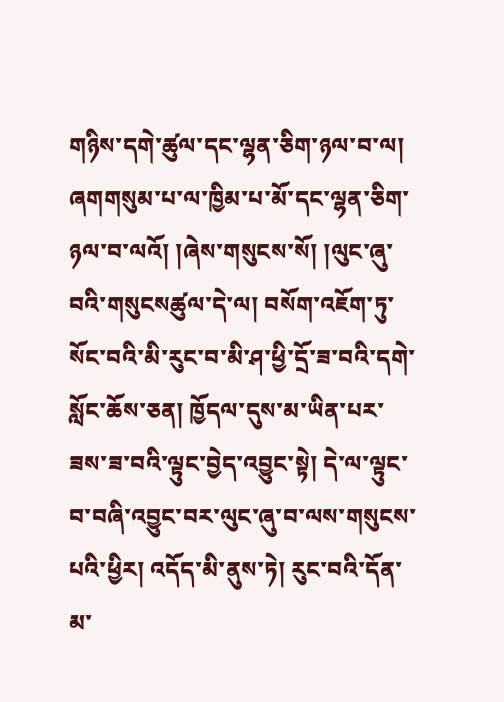གཉིས་དགེ་ཚུལ་དང་ལྷན་ཅིག་ཉལ་བ་ལ། ཞགགསུམ་པ་ལ་ཁྱིམ་པ་མོ་དང་ལྷན་ཅིག་ཉལ་བ་ལའོ། །ཞེས་གསུངས་སོ། །ལུང་ཞུ་བའི་གསུངསཚུལ་དེ་ལ། བསོག་འཇོག་ཏུ་སོང་བའི་མི་རུང་བ་མི་ཤ་ཕྱི་དྲོ་ཟ་བའི་དགེ་སློང་ཆོས་ཅན། ཁྱོདལ་དུས་མ་ཡིན་པར་ཟས་ཟ་བའི་ལྟུང་བྱེད་འབྱུང་སྟེ། དེ་ལ་ལྟུང་བ་བཞི་འབྱུང་བར་ལུང་ཞུ་བ་ལས་གསུངས་པའི་ཕྱིར། འདོད་མི་ནུས་ཏེ། རུང་བའི་དོན་མ་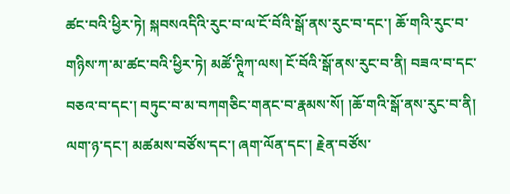ཚང་བའི་ཕྱིར་ཏེ། སྐབསའདིའི་རུང་བ་ལ་ངོ་བོའི་སྒོ་ནས་རུང་བ་དང་། ཆོ་གའི་རུང་བ་གཉིས་ཀ་མ་ཚང་བའི་ཕྱིར་ཏེ། མཚོ་ཊཱིཀ་ལས། ངོ་བོའི་སྒོ་ནས་རུང་བ་ནི། བཟའ་བ་དང་བཅའ་བ་དང་། བཏུང་བ་མ་བཀགཅིང་གནང་བ་རྣམས་སོ། །ཆོ་གའི་སྒོ་ནས་རུང་བ་ནི། ལག་ཉ་དང་། མཚམས་བཙོས་དང་། ཞག་ལོན་དང་། རྗེན་བཙོས་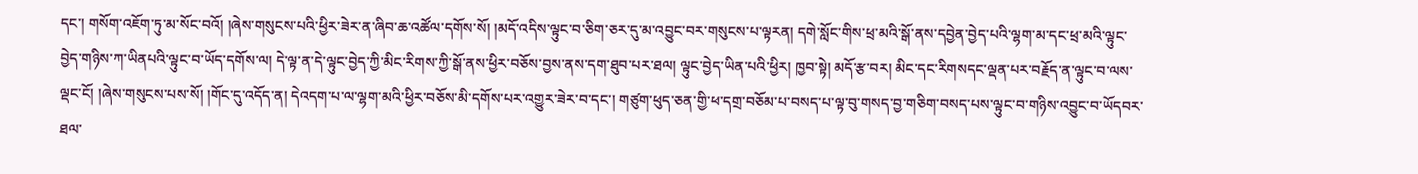དང་། གསོག་འཇོག་ཏུ་མ་སོང་བའོ། །ཞེས་གསུངས་པའི་ཕྱིར་ཟེར་ན་ཞིབ་ཆ་འཚོལ་དགོས་སོ། །མདོ་འདིས་ལྟུང་བ་ཅིག་ཅར་དུ་མ་འབྱུང་བར་གསུངས་པ་ལྟརན། དགེ་སློང་གིས་ཕྲ་མའི་སྒོ་ནས་དབྱེན་བྱེད་པའི་ལྷག་མ་དང་ཕྲ་མའི་ལྟུང་བྱེད་གཉིས་ཀ་ཡིནཔའི་ལྟུང་བ་ཡོད་དགོས་ལ། དེ་ལྟ་ན་དེ་ལྟུང་བྱེད་ཀྱི་མིང་རིགས་ཀྱི་སྒོ་ནས་ཕྱིར་བཅོས་བྱས་ནས་དག་ཐུབ་པར་ཐལ། ལྟུང་བྱེད་ཡིན་པའི་ཕྱིར། ཁྱབ་སྟེ། མདོ་རྩ་བར། མིང་དང་རིགསདང་ལྡན་པར་བརྗོད་ན་ལྟུང་བ་ལས་ལྡང་ངོ། །ཞེས་གསུངས་པས་སོ། །གོང་དུ་འདོད་ན། དེའདག་པ་ལ་ལྷག་མའི་ཕྱིར་བཅོས་མི་དགོས་པར་འགྱུར་ཟེར་བ་དང་། གཙུག་ཕུད་ཅན་གྱི་ཕ་དགྲ་བཅོམ་པ་བསད་པ་ལྟ་བུ་གསད་བྱ་གཅིག་བསད་པས་ལྟུང་བ་གཉིས་འབྱུང་བ་ཡོདབར་ཐལ་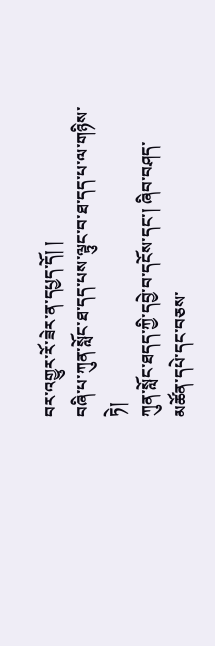བར་འགྱུར་རོ་ཟེར་ན་དཔྱད་དོ། །
བཞི་པ་ཀུན་སློང་ཐ་དད་པས་ལྟུང་བ་ཐ་དད་པ་ལ་གཉིས་ཏེ།
ཀུན་སློང་ཐདད་ཀྱི་དབྱེ་བ་དངོས་དང་། ཞིབ་བཤད་མཚོན་དཔེ་དང་བཅས་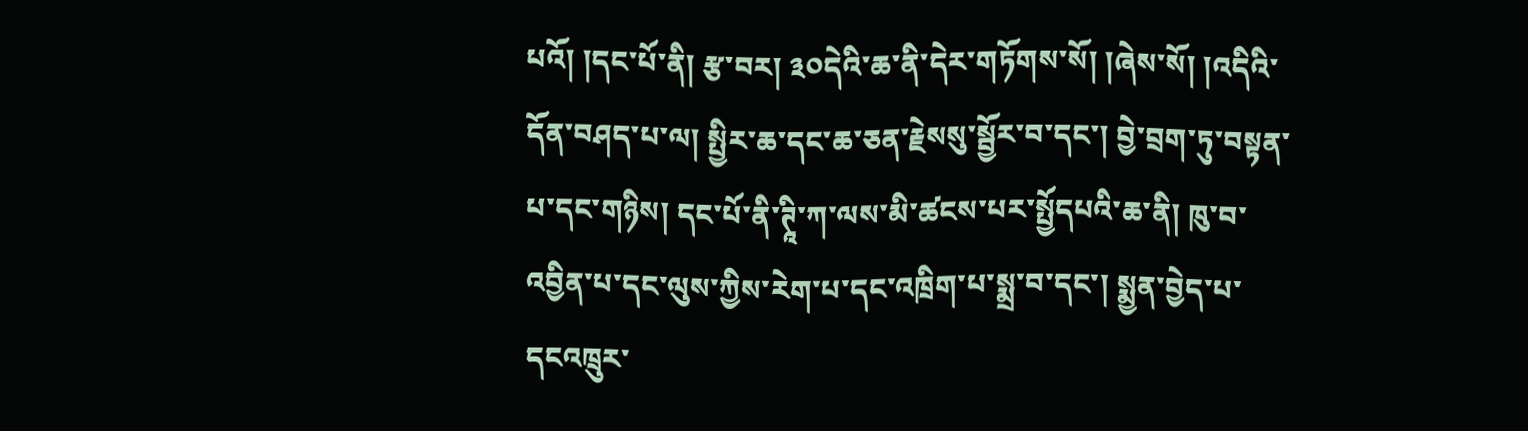པའོ། །དང་པོ་ནི། རྩ་བར། ༣༠དེའི་ཆ་ནི་དེར་གཏོགས་སོ། །ཞེས་སོ། །འདིའི་དོན་བཤད་པ་ལ། སྤྱིར་ཆ་དང་ཆ་ཅན་རྗེསསུ་སྦྱོར་བ་དང་། བྱེ་བྲག་ཏུ་བསྟན་པ་དང་གཉིས། དང་པོ་ནི་ཊཱི་ཀ་ལས་མི་ཚངས་པར་སྤྱོདཔའི་ཆ་ནི། ཁུ་བ་འབྱིན་པ་དང་ལུས་ཀྱིས་རེག་པ་དང་འཁྲིག་པ་སྨྲ་བ་དང་། སྨྱན་བྱེད་པ་དངའཁྲུར་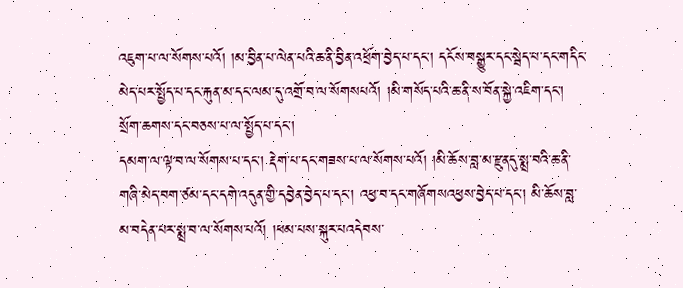འཇུག་པ་ལ་སོགས་པའོ། །མ་བྱིན་པ་ལེན་པའི་ཆ་ནི་བྱིན་འཕྲོག་བྱེད་པ་དང་། དངོས་བསྒྱུར་དང་སྦེད་པ་དང་གདིང་མེད་པར་སྤྱོད་པ་དང་རྐུན་མ་དང་ལམ་དུ་འགྲོ་བ་ལ་སོགསཔའོ། །མི་གསོད་པའི་ཆ་ནི་ས་བོན་སྐྱེ་འཇིག་དང་། སྲོག་ཆགས་དང་བཅས་པ་ལ་སྤྱོད་པ་དང་།
དམག་ལ་ལྟ་བ་ལ་སོགས་པ་དང་། རྡེག་པ་དང་གཟས་པ་ལ་སོགས་པའོ། །མི་ཆོས་བླ་མ་རྫུནདུ་སྨྲ་བའི་ཆ་ནི་གཞི་མེད་བག་ཙམ་དང་དགེ་འདུན་གྱི་དབྱེན་བྱེད་པ་དང་། འཕྱ་བ་དང་གཞོགསའཕྱས་བྱེད་པ་དང་། མི་ཆོས་བླ་མ་བདེན་པར་སྨྲ་བ་ལ་སོགས་པའོ། །ཕམ་པས་སྐུར་པའདེབས་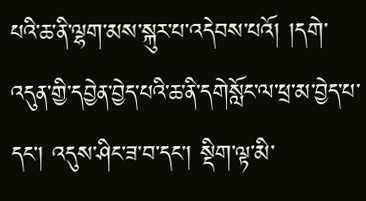པའི་ཆ་ནི་ལྷག་མས་སྐུར་པ་འདེབས་པའོ། །དགེ་འདུན་གྱི་དབྱེན་བྱེད་པའི་ཆ་ནི་དགེསློང་ལ་ཕྲ་མ་བྱེད་པ་དང་། འདུས་ཤིང་ཟ་བ་དང་། སྡིག་ལྟ་མི་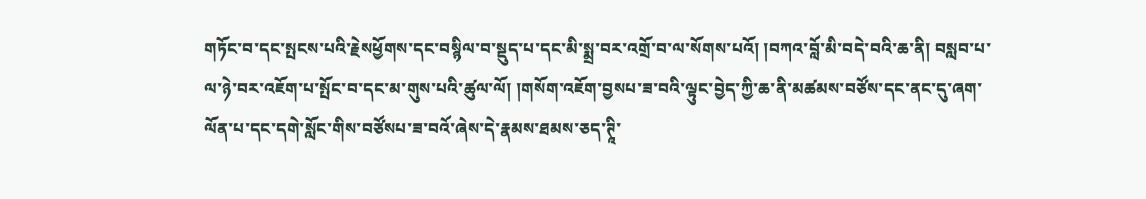གཏོང་བ་དང་སྤངས་པའི་རྗེསཕྱོགས་དང་བསྙིལ་བ་སྡུད་པ་དང་མི་སྨྲ་བར་འགྲོ་བ་ལ་སོགས་པའོ། །བཀའ་བློ་མི་བདེ་བའི་ཆ་ནི། བསླབ་པ་ལ་ཉེ་བར་འཇོག་པ་སྤོང་བ་དང་མ་གུས་པའི་ཚུལ་ལོ། །གསོག་འཇོག་བྱསཔ་ཟ་བའི་ལྟུང་བྱེད་ཀྱི་ཆ་ནི་མཚམས་བཙོས་དང་ནང་དུ་ཞག་ལོན་པ་དང་དགེ་སློང་གིས་བཙོསཔ་ཟ་བའོ་ཞེས་དེ་རྣམས་ཐམས་ཅད་ཊཱི་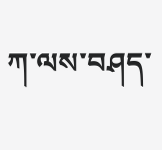ཀ་ལས་བཤད་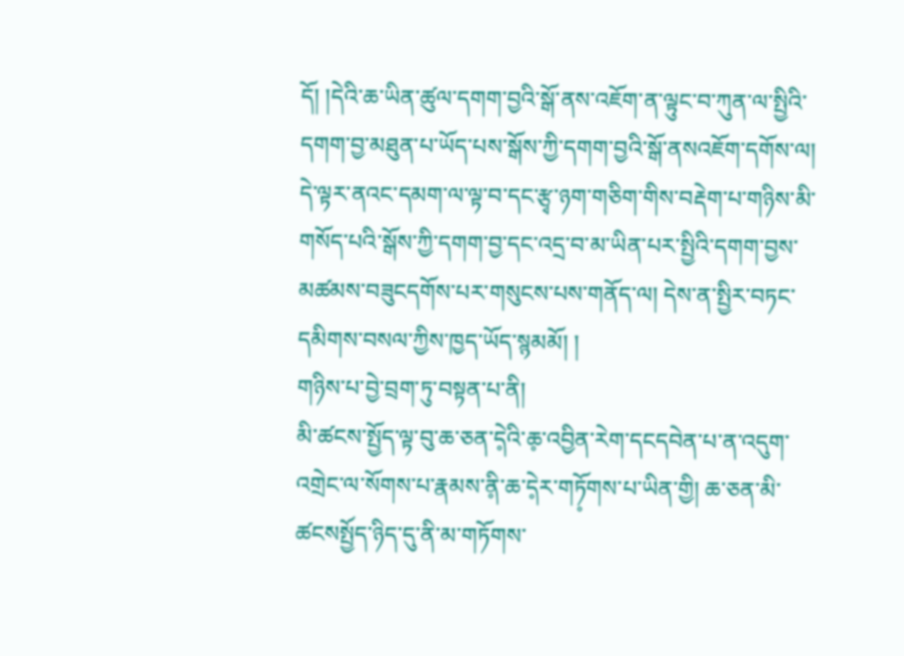དོ། །དེའི་ཆ་ཡིན་ཚུལ་དགག་བྱའི་སྒོ་ནས་འཇོག་ན་ལྟུང་བ་ཀུན་ལ་སྤྱིའི་དགག་བྱ་མཐུན་པ་ཡོད་པས་སྒོས་ཀྱི་དགག་བྱའི་སྒོ་ནསའཇོག་དགོས་ལ། དེ་ལྟར་ནའང་དམག་ལ་ལྟ་བ་དང་རྩྭ་ཉག་གཅིག་གིས་བརྡེག་པ་གཉིས་མི་གསོད་པའི་སྒོས་ཀྱི་དགག་བྱ་དང་འདྲ་བ་མ་ཡིན་པར་སྤྱིའི་དགག་བྱས་མཚམས་བཟུངདགོས་པར་གསུངས་པས་གནོད་ལ། དེས་ན་སྤྱིར་བཏང་དམིགས་བསལ་ཀྱིས་ཁྱད་ཡོད་སྙམམོ། །
གཉིས་པ་བྱེ་བྲག་ཏུ་བསྟན་པ་ནི།
མི་ཚངས་སྤྱོད་ལྟ་བུ་ཆ་ཅན་དེ༷འི་ཆ༷་འབྱིན་རེག་དངདབེན་པ་ན་འདུག་འགྲེང་ལ་སོགས་པ་རྣམས་ནི༷་ཆ་དེ༷ར་གཏོ༷གས་པ་ཡིན་གྱི། ཆ་ཅན་མི་ཚངསསྤྱོད་ཉིད་དུ་ནི་མ་གཏོགས་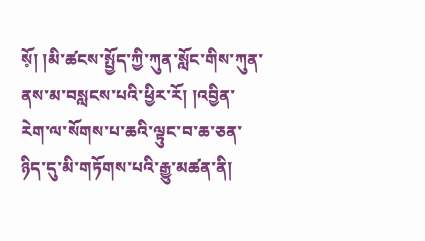སོ༷། །མི་ཚངས་སྤྱོད་ཀྱི་ཀུན་སློང་གིས་ཀུན་ནས་མ་བསླངས་པའི་ཕྱིར་རོ། །འབྱིན་རེག་ལ་སོགས་པ་ཆའི་ལྟུང་བ་ཆ་ཅན་ཉིད་དུ་མི་གཏོགས་པའི་རྒྱུ་མཚན་ནི།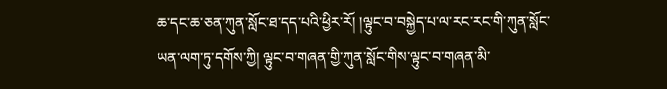ཆ་དང་ཆ་ཅན་ཀུན་སློང་ཐ་དད་པའི་ཕྱིར་རོ། །ལྟུང་བ་བསྐྱེད་པ་ལ་རང་རང་གི་ཀུན་སློང་ཡན་ལག་ཏུ་དགོས་ཀྱི། ལྟུང་བ་གཞན་གྱི་ཀུན་སློང་གིས་ལྟུང་བ་གཞན་མི་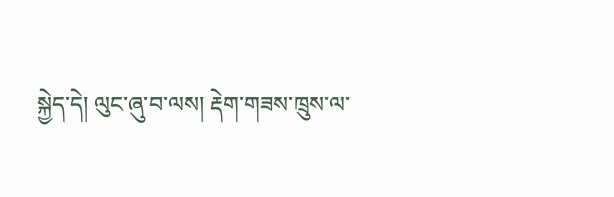སྐྱེད་དེ། ལུང་ཞུ་བ་ལས། རྡེག་གཟས་ཁྲུས་ལ་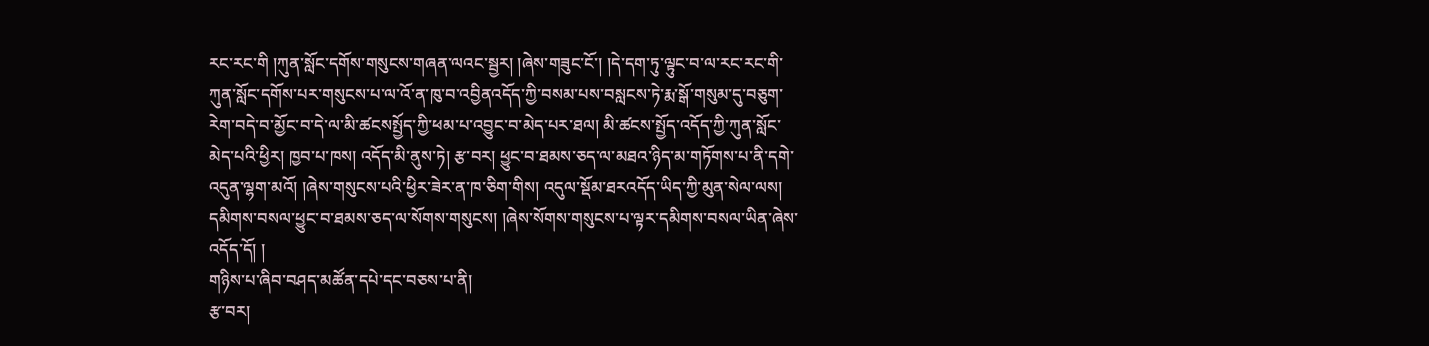རང་རང་གི །ཀུན་སློང་དགོས་གསུངས་གཞན་ལའང་སྦྱར། །ཞེས་གཟུང་ངོ་། །དེ་དག་ཏུ་ལྟུང་བ་ལ་རང་རང་གི་ཀུན་སློང་དགོས་པར་གསུངས་པ་ལ་འོ་ན་ཁུ་བ་འབྱིནའདོད་ཀྱི་བསམ་པས་བསླངས་ཏེ་རྨ་སྒོ་གསུམ་དུ་བཅུག་རེག་བདེ་བ་མྱོང་བ་དེ་ལ་མི་ཚངསསྤྱོད་ཀྱི་ཕམ་པ་འབྱུང་བ་མེད་པར་ཐལ། མི་ཚངས་སྤྱོད་འདོད་ཀྱི་ཀུན་སློང་མེད་པའི་ཕྱིར། ཁྱབ་པ་ཁས། འདོད་མི་ནུས་ཏེ། རྩ་བར། ཕྱུང་བ་ཐམས་ཅད་ལ་མཐའ་ཉིད་མ་གཏོགས་པ་ནི་དགེ་འདུན་ལྷག་མའོ། །ཞེས་གསུངས་པའི་ཕྱིར་ཟེར་ན་ཁ་ཅིག་གིས། འདུལ་སྡོམ་ཐརའདོད་ཡིད་ཀྱི་མུན་སེལ་ལས། དམིགས་བསལ་ཕྱུང་བ་ཐམས་ཅད་ལ་སོགས་གསུངས། །ཞེས་སོགས་གསུངས་པ་ལྟར་དམིགས་བསལ་ཡིན་ཞེས་འདོད་དོ། །
གཉིས་པ་ཞིབ་བཤད་མཚོན་དཔེ་དང་བཅས་པ་ནི།
རྩ་བར།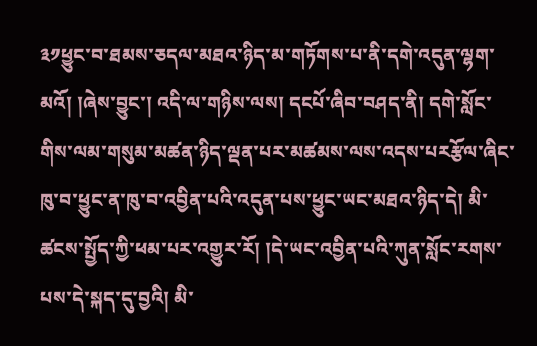༣༡ཕྱུང་བ་ཐམས་ཅདལ་མཐའ་ཉིད་མ་གཏོགས་པ་ནི་དགེ་འདུན་ལྷག་མའོ། །ཞེས་བྱུང་། འདི་ལ་གཉིས་ལས། དངཔོ་ཞིབ་བཤད་ནི། དགེ་སློང་གིས་ལམ་གསུམ་མཚན་ཉིད་ལྡན་པར་མཚམས་ལས་འདས་པརརྩོལ་ཞིང་ཁུ་བ་ཕྱུང་ན་ཁུ་བ་འབྱིན་པའི་འདུན་པས་ཕྱུང་ཡང་མཐའ་ཉིད་དེ། མི་ཚངས་སྤྱོད་ཀྱི་ཕམ་པར་འགྱུར་རོ། །དེ་ཡང་འབྱིན་པའི་ཀུན་སློང་རགས་པས་དེ་སྐད་དུ་བྱའི། མི་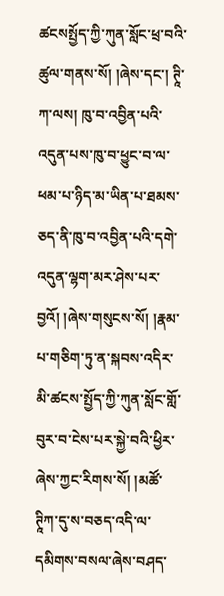ཚངསསྤྱོད་ཀྱི་ཀུན་སློང་ཕྲ་བའི་ཚུལ་གནས་སོ། །ཞེས་དང་། ཊཱི་ཀ་ལས། ཁུ་བ་འབྱིན་པའི་འདུན་པས་ཁུ་བ་ཕྱུང་བ་ལ་ཕམ་པ་ཉིད་མ་ཡིན་པ་ཐམས་ཅད་ནི་ཁུ་བ་འབྱིན་པའི་དགེ་འདུན་ལྷག་མར་ཤེས་པར་བྱའོ། །ཞེས་གསུངས་སོ། །རྣམ་པ་གཅིག་ཏུ་ན་སྐབས་འདིར་མི་ཚངས་སྤྱོད་ཀྱི་ཀུན་སློང་གློ་བུར་བ་ངེས་པར་སྐྱེ་བའི་ཕྱིར་ཞེས་ཀྱང་རིགས་སོ། །མཚོ་ཊཱིཀ་དུ་ས་བཅད་འདི་ལ་དམིགས་བསལ་ཞེས་བཤད་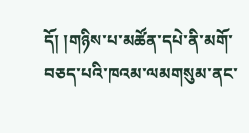དོ། །གཉིས་པ་མཚོན་དཔེ་ནི་མགོ་བཅད་པའི་ཁའམ་ལམགསུམ་ནང་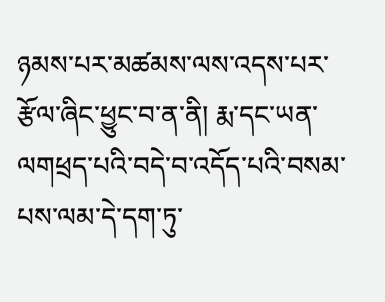ཉམས་པར་མཚམས་ལས་འདས་པར་རྩོལ་ཞིང་ཕྱུང་བ་ན་ནི། རྨ་དང་ཡན་ལགཕྲད་པའི་བདེ་བ་འདོད་པའི་བསམ་པས་ལམ་དེ་དག་ཏུ་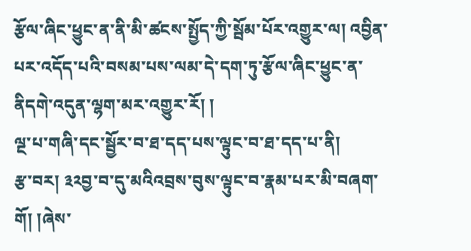རྩོལ་ཞིང་ཕྱུང་ན་ནི་མི་ཚངས་སྤྱོད་ཀྱི་སྦོམ་པོར་འགྱུར་ལ། འབྱིན་པར་འདོད་པའི་བསམ་པས་ལམ་དེ་དག་ཏུ་རྩོལ་ཞིང་ཕྱུང་ན་ནིདགེ་འདུན་ལྷག་མར་འགྱུར་རོ། །
ལྔ་པ་གཞི་དང་སྦྱོར་བ་ཐ་དད་པས་ལྟུང་བ་ཐ་དད་པ་ནི།
རྩ་བར། ༣༢བྱ་བ་དུ་མའིའབྲས་བུས་ལྟུང་བ་རྣམ་པར་མི་བཞག་གོ། །ཞེས་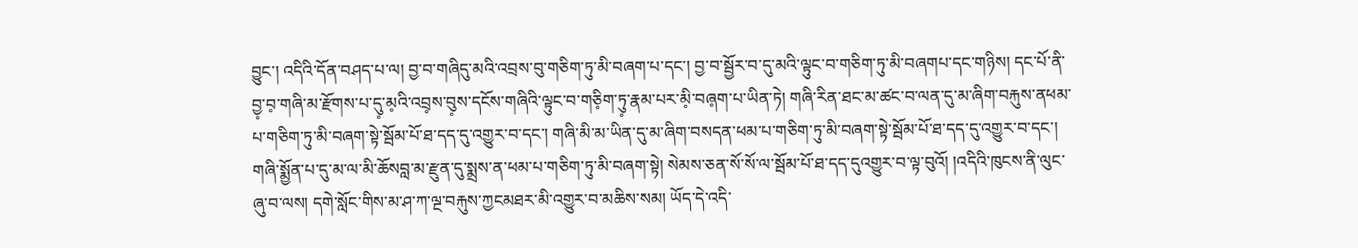བྱུང་། འདིའི་དོན་བཤད་པ་ལ། བྱ་བ་གཞིདུ་མའི་འབྲས་བུ་གཅིག་ཏུ་མི་བཞག་པ་དང་། བྱ་བ་སྦྱོར་བ་དུ་མའི་ལྟུང་བ་གཅིག་ཏུ་མི་བཞགཔ་དང་གཉིས། དང་པོ་ནི་བྱ༷་བ༷་གཞི་མ་རྫོགས་པ་དུ༷་མ༷འི་འབྲ༷ས་བུ༷ས་དངོས་གཞིའི་ལྟུང་བ་གཅི༷ག་ཏུ༷་རྣམ་པར་མི༷་བཞ༷ག་པ་ཡིན་ཏེ། གཞི་རིན་ཐང་མ་ཚང་བ་ལན་དུ་མ་ཞིག་བརྐུས་ནཕམ་པ་གཅིག་ཏུ་མི་བཞག་སྟེ་སྦོམ་པོ་ཐ་དད་དུ་འགྱུར་བ་དང་། གཞི་མི་མ་ཡིན་དུ་མ་ཞིག་བསདན་ཕམ་པ་གཅིག་ཏུ་མི་བཞག་སྟེ་སྦོམ་པོ་ཐ་དད་དུ་འགྱུར་བ་དང་། གཞི་སྨྱོན་པ་དུ་མ་ལ་མི་ཆོསབླ་མ་རྫུན་དུ་སྨྲས་ན་ཕམ་པ་གཅིག་ཏུ་མི་བཞག་སྟེ། སེམས་ཅན་སོ་སོ་ལ་སྦོམ་པོ་ཐ་དད་དུའགྱུར་བ་ལྟ་བུའོ། །འདིའི་ཁུངས་ནི་ལུང་ཞུ་བ་ལས། དགེ་སློང་གིས་མ་ཤ་ཀ་ལྔ་བརྐུས་ཀྱངམཐར་མི་འགྱུར་བ་མཆིས་སམ། ཡོད་དེ་འདི་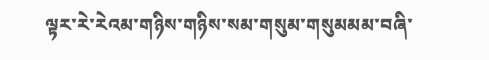ལྟར་རེ་རེའམ་གཉིས་གཉིས་སམ་གསུམ་གསུམམམ་བཞི་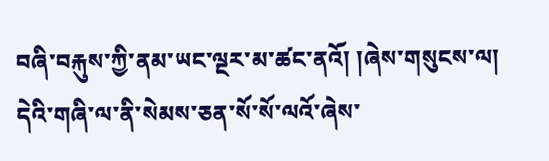བཞི་བརྐུས་ཀྱི་ནམ་ཡང་ལྔར་མ་ཚང་ནའོ། །ཞེས་གསུངས་ལ། དེའི་གཞི་ལ་ནི་སེམས་ཅན་སོ་སོ་ལའོ་ཞེས་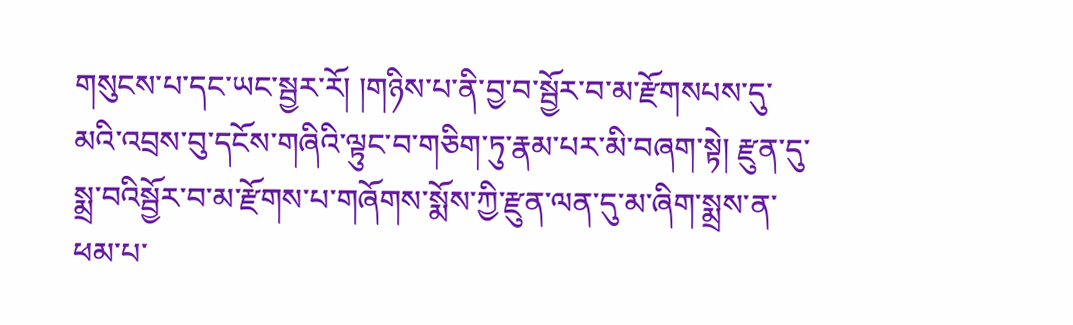གསུངས་པ་དང་ཡང་སྦྱར་རོ། །གཉིས་པ་ནི་བྱ་བ་སྦྱོར་བ་མ་རྫོགསཔས་དུ་མའི་འབྲས་བུ་དངོས་གཞིའི་ལྟུང་བ་གཅིག་ཏུ་རྣམ་པར་མི་བཞག་སྟེ། རྫུན་དུ་སྨྲ་བའིསྦྱོར་བ་མ་རྫོགས་པ་གཞོགས་སྨོས་ཀྱི་རྫུན་ལན་དུ་མ་ཞིག་སྨྲས་ན་ཕམ་པ་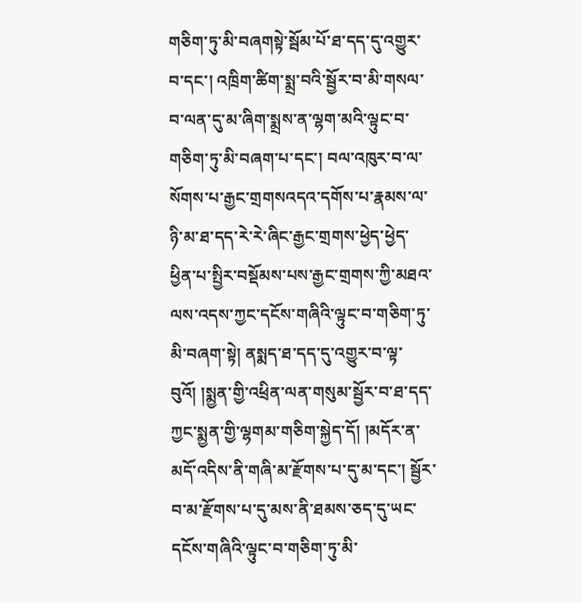གཅིག་ཏུ་མི་བཞགསྟེ་སྦོམ་པོ་ཐ་དད་དུ་འགྱུར་བ་དང་། འཁྲིག་ཚིག་སྨྲ་བའི་སྦྱོར་བ་མི་གསལ་བ་ལན་དུ་མ་ཞིག་སྨྲས་ན་ལྷག་མའི་ལྟུང་བ་གཅིག་ཏུ་མི་བཞག་པ་དང་། བལ་འཁུར་བ་ལ་སོགས་པ་རྒྱང་གྲགསའདའ་དགོས་པ་རྣམས་ལ་ཉི་མ་ཐ་དད་རེ་རེ་ཞིང་རྒྱང་གྲགས་ཕྱེད་ཕྱེད་ཕྱིན་པ་སྤྱིར་བསྡོམས་པས་རྒྱང་གྲགས་ཀྱི་མཐའ་ལས་འདས་ཀྱང་དངོས་གཞིའི་ལྟུང་བ་གཅིག་ཏུ་མི་བཞག་སྟེ། ནསྨད་ཐ་དད་དུ་འགྱུར་བ་ལྟ་བུའོ། །སྨྱན་གྱི་འཕྲིན་ལན་གསུམ་སྦྱོར་བ་ཐ་དད་ཀྱང་སྨྱན་གྱི་ལྷགམ་གཅིག་སྐྱེད་དོ། །མདོར་ན་མདོ་འདིས་ནི་གཞི་མ་རྫོགས་པ་དུ་མ་དང་། སྦྱོར་བ་མ་རྫོགས་པ་དུ་མས་ནི་ཐམས་ཅད་དུ་ཡང་དངོས་གཞིའི་ལྟུང་བ་གཅིག་ཏུ་མི་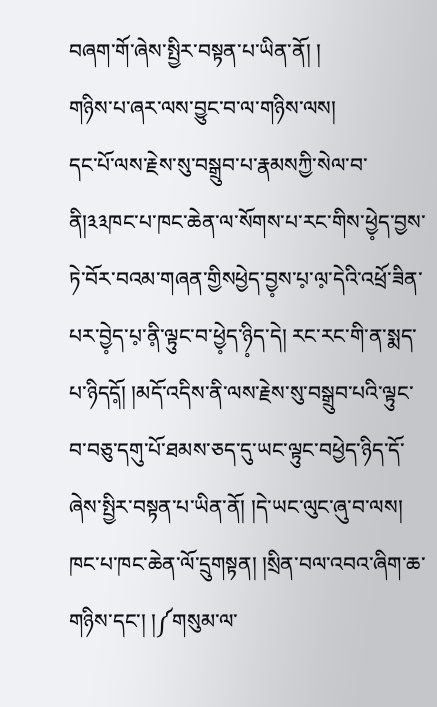བཞག་གོ་ཞེས་སྤྱིར་བསྟན་པ་ཡིན་ནོ། །
གཉིས་པ་ཞར་ལས་བྱུང་བ་ལ་གཉིས་ལས།
དང་པོ་ལས་རྗེས་སུ་བསྒྲུབ་པ་རྣམསཀྱི་སེལ་བ་ནི།༣༣ཁང་པ་ཁང་ཆེན་ལ་སོགས་པ་རང་གིས་ཕྱེ༷ད་བྱས་ཏེ་བོར་བའམ་གཞན་གྱིསཕྱེད་བྱ༷ས་པ༷་ལ༷་དེའི་འཕྲོ་ཟིན་པར་བྱེ༷ད་པ༷་ནི༷་ལྟུང་བ་ཕྱེ༷ད་ཉི༷ད་དེ། རང་རང་གི་ན་སྨད་པ་ཉིདདོ༷། །མདོ་འདིས་ནི་ལས་རྗེས་སུ་བསྒྲུབ་པའི་ལྟུང་བ་བཅུ་དགུ་པོ་ཐམས་ཅད་དུ་ཡང་ལྟུང་བཕྱེད་ཉིད་དོ་ཞེས་སྤྱིར་བསྟན་པ་ཡིན་ནོ། །དེ་ཡང་ལུང་ཞུ་བ་ལས། ཁང་པ་ཁང་ཆེན་ལོ་དྲུགསྟན། །སྲིན་བལ་འབའ་ཞིག་ཆ་གཉིས་དང་། །༼གསུམ་ལ་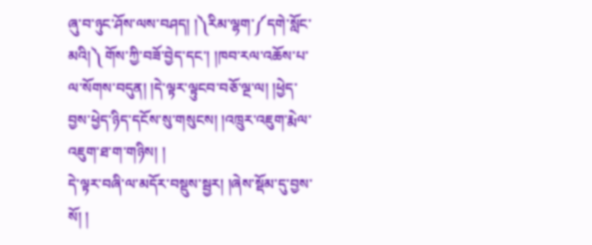ཞུ་བ་ཉུང་ཤོས་ལས་བཤད། །༽རིམ་ལྷག་༼དགེ་སློང་མའི།༽ གོས་ཀྱི་བཟོ་བྱེད་དང་། །ཁབ་རལ་འཆོས་པ་ལ་སོགས་བདུན། །དེ་ལྟར་ལྟུངབ་བཅོ་ལྔ་ལ། །ཕྱེད་བྱས་ཕྱེད་ཉིད་དངོས་སུ་གསུངས། །འཁྲུར་འཇུག་རྨེལ་འཇུག་ཐ་ག་གཉིས། །
དེ་ལྟར་བཞི་ལ་མདོར་བསྡུས་སྦྱར། །ཞེས་སྡོམ་དུ་བྱས་སོ། །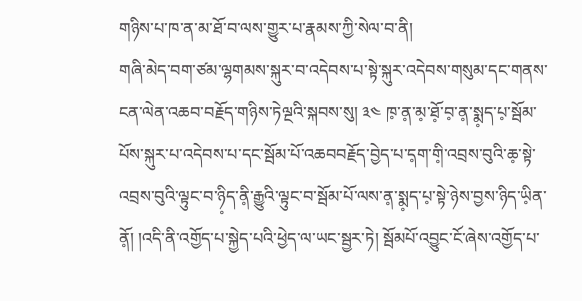གཉིས་པ་ཁ་ན་མ་ཐོ་བ་ལས་གྱུར་པ་རྣམས་ཀྱི་སེལ་བ་ནི།
གཞི་མེད་བག་ཙམ་ལྷགམས་སྐུར་བ་འདེབས་པ་སྟེ་སྐུར་འདེབས་གསུམ་དང་གནས་ངན་ལེན་འཆབ་བརྗོད་གཉིས་ཏེལྔའི་སྐབས་སུ། ༣༤ ཁ༷་ན༷་མ༷་ཐོ༷་བ༷་ན༷་སྨ༷ད་པ༷་སྦོམ་པོས་སྐུར་པ་འདེབས་པ་དང་སྦོམ་པོ་འཆབབརྗོད་བྱེད་པ་ད༷ག་གི༷་འབྲས་བུའི་ཆ༷་སྟེ་འབྲས་བུའི་ལྟུང་བ་ཉི༷ད་ནི༷་རྒྱུའི་ལྟུང་བ་སྦོམ་པོ་ལས་ན༷་སྨ༷ད་པ༷་སྟེ་ཉེས་བྱས་ཉིད་ཡི༷ན་ནོ༷། །འདི་ནི་འགྱོད་པ་སྐྱེད་པའི་ཕྱེད་ལ་ཡང་སྦྱར་ཏེ། སྦོམཔོ་འབྱུང་ངོ་ཞེས་འགྱོད་པ་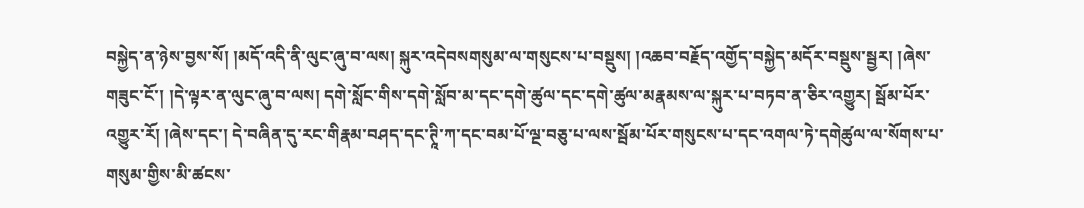བསྐྱེད་ན་ཉེས་བྱས་སོ། །མདོ་འདི་ནི་ལུང་ཞུ་བ་ལས། སྐུར་འདེབསགསུམ་ལ་གསུངས་པ་བསྡུས། །འཆབ་བརྗོད་འགྱོད་བསྐྱེད་མདོར་བསྡུས་སྦྱར། །ཞེས་གཟུང་ངོ་། །དེ་ལྟར་ན་ལུང་ཞུ་བ་ལས། དགེ་སློང་གིས་དགེ་སློབ་མ་དང་དགེ་ཚུལ་དང་དགེ་ཚུལ་མརྣམས་ལ་སྐུར་པ་བཏབ་ན་ཅིར་འགྱུར། སྦོམ་པོར་འགྱུར་རོ། །ཞེས་དང་། དེ་བཞིན་དུ་རང་གིརྣམ་བཤད་དང་ཊཱི་ཀ་དང་བམ་པོ་ལྔ་བཅུ་པ་ལས་སྦོམ་པོར་གསུངས་པ་དང་འགལ་ཏེ་དགེཚུལ་ལ་སོགས་པ་གསུམ་གྱིས་མི་ཚངས་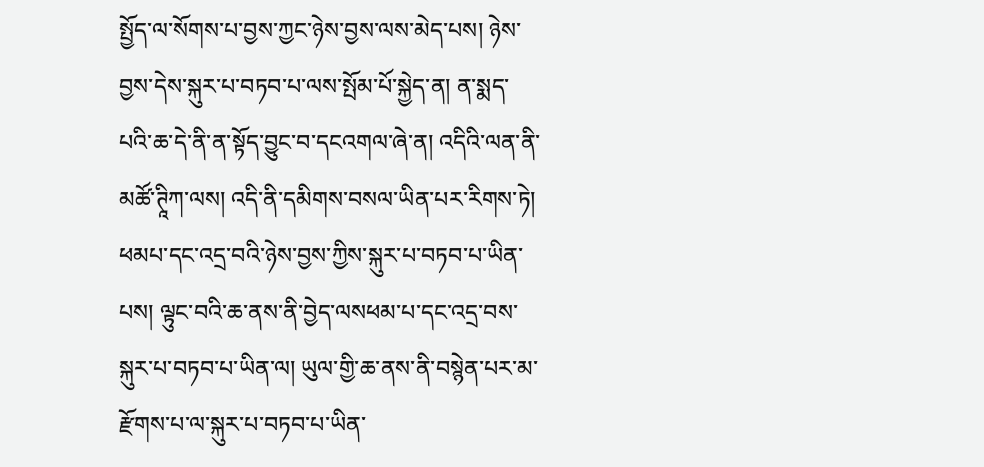སྤྱོད་ལ་སོགས་པ་བྱས་ཀྱང་ཉེས་བྱས་ལས་མེད་པས། ཉེས་བྱས་དེས་སྐུར་པ་བཏབ་པ་ལས་སྤོམ་པོ་སྐྱེད་ན། ན་སྨད་པའི་ཆ་དེ་ནི་ན་སྟོད་བྱུང་བ་དངའགལ་ཞེ་ན། འདིའི་ལན་ནི་མཚོ་ཊཱིཀ་ལས། འདི་ནི་དམིགས་བསལ་ཡིན་པར་རིགས་ཏེ། ཕམཔ་དང་འདྲ་བའི་ཉེས་བྱས་ཀྱིས་སྐུར་པ་བཏབ་པ་ཡིན་པས། ལྟུང་བའི་ཆ་ནས་ནི་བྱེད་ལསཕམ་པ་དང་འདྲ་བས་སྐུར་པ་བཏབ་པ་ཡིན་ལ། ཡུལ་གྱི་ཆ་ནས་ནི་བསྙེན་པར་མ་རྫོགས་པ་ལ་སྐུར་པ་བཏབ་པ་ཡིན་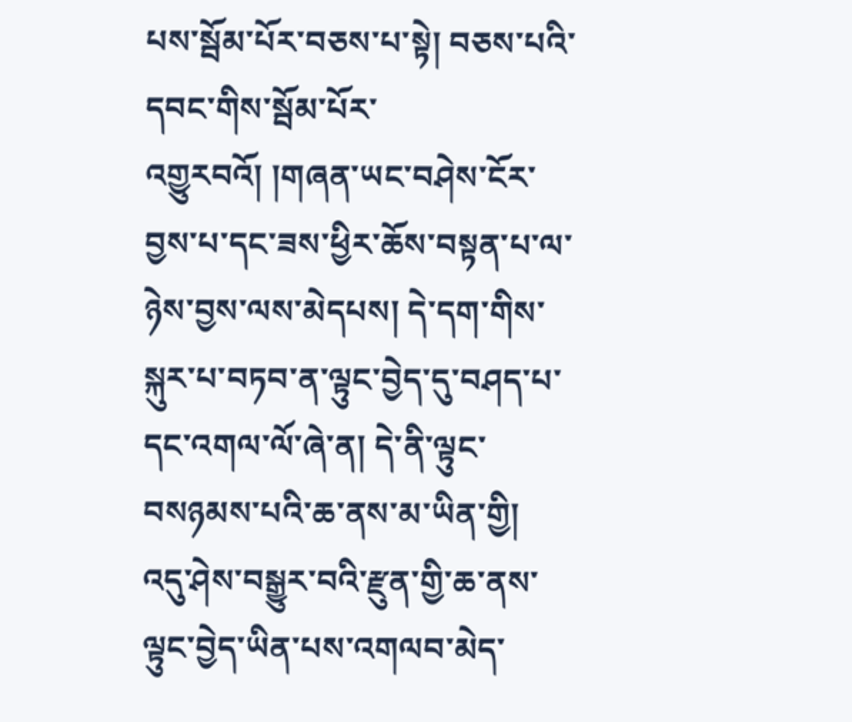པས་སྦོམ་པོར་བཅས་པ་སྟེ། བཅས་པའི་དབང་གིས་སྦོམ་པོར་འགྱུརབའོ། །གཞན་ཡང་བཤེས་ངོར་བྱས་པ་དང་ཟས་ཕྱིར་ཆོས་བསྟན་པ་ལ་ཉེས་བྱས་ལས་མེདཔས། དེ་དག་གིས་སྐུར་པ་བཏབ་ན་ལྟུང་བྱེད་དུ་བཤད་པ་དང་འགལ་ལོ་ཞེ་ན། དེ་ནི་ལྟུང་བསཉམས་པའི་ཆ་ནས་མ་ཡིན་གྱི། འདུ་ཤེས་བསྒྱུར་བའི་རྫུན་གྱི་ཆ་ནས་ལྟུང་བྱེད་ཡིན་པས་འགལབ་མེད་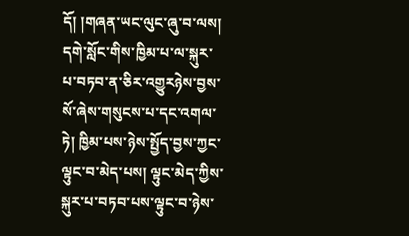དོ། །གཞན་ཡང་ལུང་ཞུ་བ་ལས། དགེ་སློང་གིས་ཁྱིམ་པ་ལ་སྐུར་པ་བཏབ་ན་ཅིར་འགྱུརཉེས་བྱས་སོ་ཞེས་གསུངས་པ་དང་འགལ་ཏེ། ཁྱིམ་པས་ཉེས་སྤྱོད་བྱས་ཀྱང་ལྟུང་བ་མེད་པས། ལྟུང་མེད་ཀྱིས་སྐུར་པ་བཏབ་པས་ལྟུང་བ་ཉེས་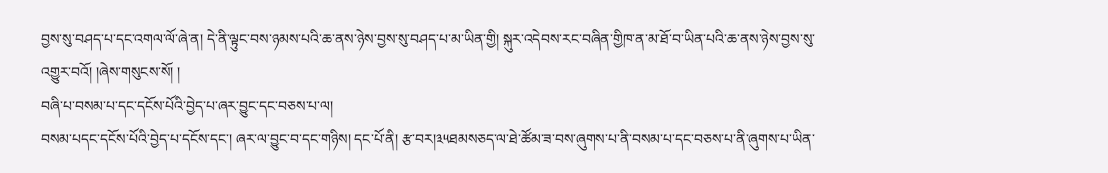བྱས་སུ་བཤད་པ་དང་འགལ་ལོ་ཞེ་ན། དེ་ནི་ལྟུང་བས་ཉམས་པའི་ཆ་ནས་ཉེས་བྱས་སུ་བཤད་པ་མ་ཡིན་གྱི། སྐུར་འདེབས་རང་བཞིན་གྱིཁ་ན་མ་ཐོ་བ་ཡིན་པའི་ཆ་ནས་ཉེས་བྱས་སུ་འགྱུར་བའོ། །ཞེས་གསུངས་སོ། །
བཞི་པ་བསམ་པ་དང་དངོས་པོའི་བྱེད་པ་ཞར་བྱུང་དང་བཅས་པ་ལ།
བསམ་པདང་དངོས་པོའི་བྱེད་པ་དངོས་དང་། ཞར་ལ་བྱུང་བ་དང་གཉིས། དང་པོ་ནི། རྩ་བར།༣༥ཐམསཅད་ལ་ཐེ་ཚོམ་ཟ་བས་ཞུགས་པ་ནི་བསམ་པ་དང་བཅས་པ་ནི་ཞུགས་པ་ཡིན་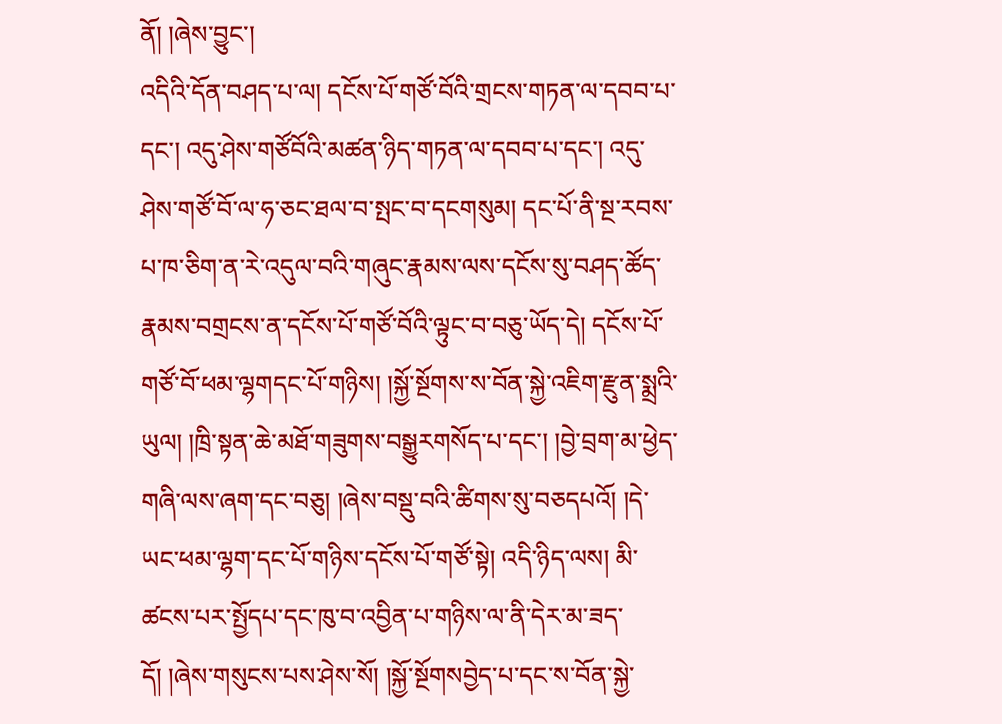ནོ། །ཞེས་བྱུང་།
འདིའི་དོན་བཤད་པ་ལ། དངོས་པོ་གཙོ་བོའི་གྲངས་གཏན་ལ་དབབ་པ་དང་། འདུ་ཤེས་གཙོབོའི་མཚན་ཉིད་གཏན་ལ་དབབ་པ་དང་། འདུ་ཤེས་གཙོ་བོ་ལ་ཧ་ཅང་ཐལ་བ་སྤང་བ་དངགསུམ། དང་པོ་ནི་སྔ་རབས་པ་ཁ་ཅིག་ན་རེ་འདུལ་བའི་གཞུང་རྣམས་ལས་དངོས་སུ་བཤད་ཚོད་རྣམས་བགྲངས་ན་དངོས་པོ་གཙོ་བོའི་ལྟུང་བ་བཅུ་ཡོད་དེ། དངོས་པོ་གཙོ་བོ་ཕམ་ལྷགདང་པོ་གཉིས། །སྐྱོ་སྔོགས་ས་བོན་སྐྱེ་འཇིག་རྫུན་སྨྲའི་ཡུལ། །ཁྲི་སྟན་ཆེ་མཐོ་གཟུགས་བསྒྱུརགསོད་པ་དང་། །བྱེ་བྲག་མ་ཕྱེད་གཞི་ལས་ཞག་དང་བཅུ། །ཞེས་བསྡུ་བའི་ཚིགས་སུ་བཅདཔའོ། །དེ་ཡང་ཕམ་ལྷག་དང་པོ་གཉིས་དངོས་པོ་གཙོ་སྟེ། འདི་ཉིད་ལས། མི་ཚངས་པར་སྤྱོདཔ་དང་ཁུ་བ་འབྱིན་པ་གཉིས་ལ་ནི་དེར་མ་ཟད་དོ། །ཞེས་གསུངས་པས་ཤེས་སོ། །སྐྱོ་སྔོགསབྱེད་པ་དང་ས་བོན་སྐྱེ་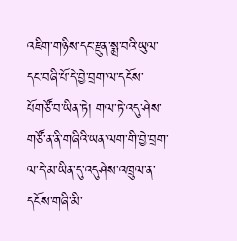འཇིག་གཉིས་དང་རྫུན་སྨྲ་བའི་ཡུལ་དང་བཞི་པོ་དེ་བྱེ་བྲག་ལ་དངོས་པོགཙོ་བ་ཡིན་ཏེ། གལ་ཏེ་འདུ་ཤེས་གཙོ་ན་ནི་གཞིའི་ཡན་ལག་གི་བྱེ་བྲག་ལ་དེ་མ་ཡིན་དུ་འདུཤེས་འཁྲུལ་ན་དངོས་གཞི་མི་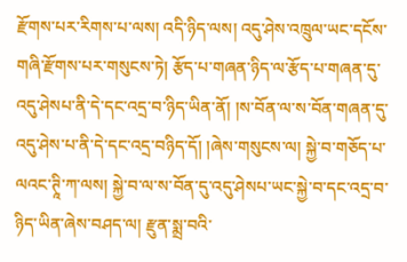རྫོགས་པར་རིགས་པ་ལས། འདི་ཉིད་ལས། འདུ་ཤེས་འཁྲུལ་ཡང་དངོས་གཞི་རྫོགས་པར་གསུངས་ཏེ། རྩོད་པ་གཞན་ཉིད་ལ་རྩོད་པ་གཞན་དུ་འདུ་ཤེསཔ་ནི་དེ་དང་འདྲ་བ་ཉིད་ཡིན་ནོ། །ས་བོན་ལ་ས་བོན་གཞན་དུ་འདུ་ཤེས་པ་ནི་དེ་དང་འདྲ་བཉིད་དོ། །ཞེས་གསུངས་ལ། སྐྱེ་བ་གཅོད་པ་ལའང་ཊཱི་ཀ་ལས། སྐྱེ་བ་ལ་ས་བོན་དུ་འདུ་ཤེསཔ་ཡང་སྐྱེ་བ་དང་འདྲ་བ་ཉིད་ཡིན་ཞེས་བཤད་ལ། རྫུན་སྨྲ་བའི་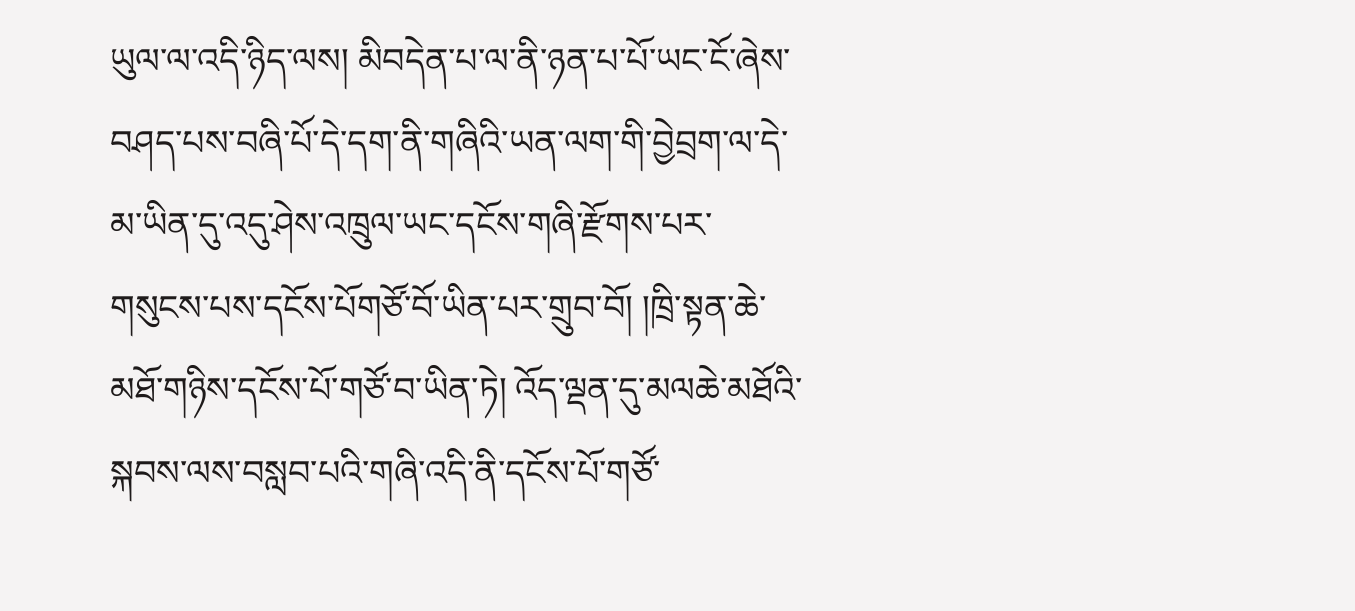ཡུལ་ལ་འདི་ཉིད་ལས། མིབདེན་པ་ལ་ནི་ཉན་པ་པོ་ཡང་ངོ་ཞེས་བཤད་པས་བཞི་པོ་དེ་དག་ནི་གཞིའི་ཡན་ལག་གི་བྱེབྲག་ལ་དེ་མ་ཡིན་དུ་འདུ་ཤེས་འཁྲུལ་ཡང་དངོས་གཞི་རྫོགས་པར་གསུངས་པས་དངོས་པོགཙོ་བོ་ཡིན་པར་གྲུབ་བོ། །ཁྲི་སྟན་ཆེ་མཐོ་གཉིས་དངོས་པོ་གཙོ་བ་ཡིན་ཏེ། འོད་ལྡན་དུ་མལཆེ་མཐོའི་སྐབས་ལས་བསླབ་པའི་གཞི་འདི་ནི་དངོས་པོ་གཙོ་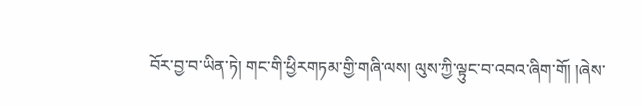བོར་བྱ་བ་ཡིན་ཏེ། གང་གི་ཕྱིརགཏམ་གྱི་གཞི་ལས། ལུས་ཀྱི་ལྟུང་བ་འབའ་ཞིག་གོ། །ཞེས་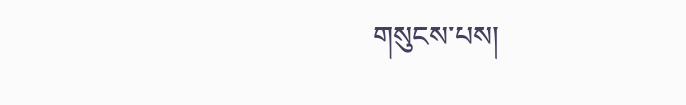གསུངས་པས།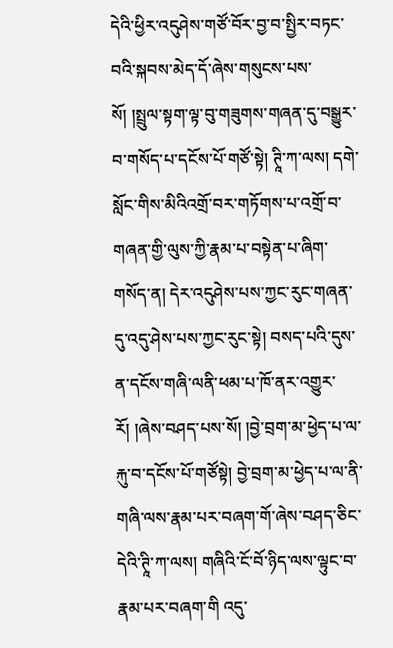དེའི་ཕྱིར་འདུཤེས་གཙོ་བོར་བྱ་བ་སྤྱིར་བཏང་བའི་སྐབས་མེད་དོ་ཞེས་གསུངས་པས་སོ། །སྤྲུལ་སྟག་ལྟ་བུ་གཟུགས་གཞན་དུ་བསྒྱུར་བ་གསོད་པ་དངོས་པོ་གཙོ་སྟེ། ཊཱི་ཀ་ལས། དགེ་སློང་གིས་མིའིའགྲོ་བར་གཏོགས་པ་འགྲོ་བ་གཞན་གྱི་ལུས་ཀྱི་རྣམ་པ་བསྟེན་པ་ཞིག་གསོད་ན། དེར་འདུཤེས་པས་ཀྱང་རུང་གཞན་དུ་འདུ་ཤེས་པས་ཀྱང་རུང་སྟེ། བསད་པའི་དུས་ན་དངོས་གཞི་ལནི་ཕམ་པ་ཁོ་ནར་འགྱུར་རོ། །ཞེས་བཤད་པས་སོ། །བྱེ་བྲག་མ་ཕྱེད་པ་ལ་རྐུ་བ་དངོས་པོ་གཙོསྟེ། བྱེ་བྲག་མ་ཕྱེད་པ་ལ་ནི་གཞི་ལས་རྣམ་པར་བཞག་གོ་ཞེས་བཤད་ཅིང་དེའི་ཊཱི་ཀ་ལས། གཞིའི་ངོ་བོ་ཉིད་ལས་ལྟུང་བ་རྣམ་པར་བཞག་གི འདུ་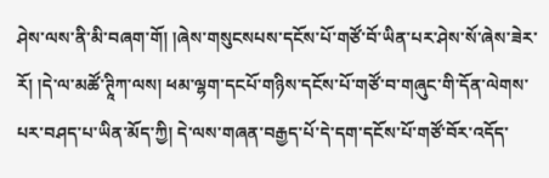ཤེས་ལས་ནི་མི་བཞག་གོ། །ཞེས་གསུངསཔས་དངོས་པོ་གཙོ་བོ་ཡིན་པར་ཤེས་སོ་ཞེས་ཟེར་རོ། །དེ་ལ་མཚོ་ཊཱིཀ་ལས། ཕམ་ལྷག་དངཔོ་གཉིས་དངོས་པོ་གཙོ་བ་གཞུང་གི་དོན་ལེགས་པར་བཤད་པ་ཡིན་མོད་ཀྱི། དེ་ལས་གཞན་བརྒྱད་པོ་དེ་དག་དངོས་པོ་གཙོ་བོར་འདོད་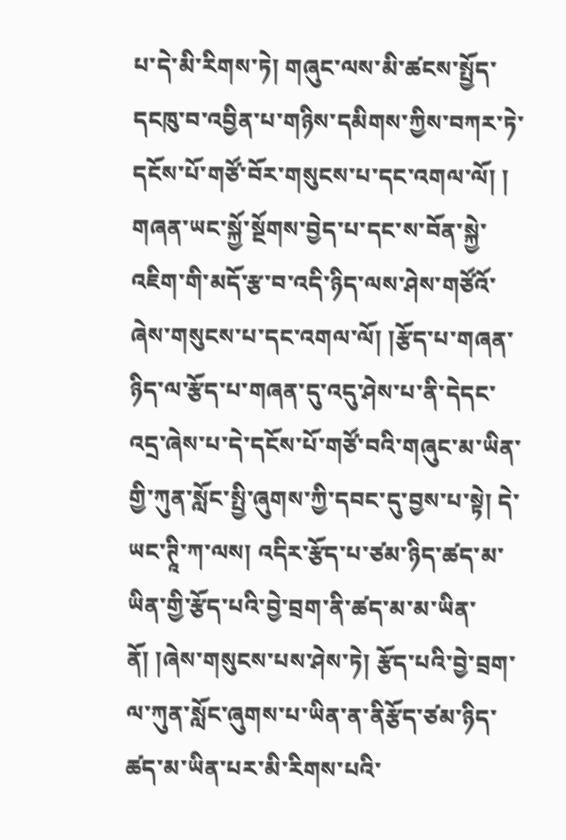པ་དེ་མི་རིགས་ཏེ། གཞུང་ལས་མི་ཚངས་སྤྱོད་དངཁུ་བ་འབྱིན་པ་གཉིས་དམིགས་ཀྱིས་བཀར་ཏེ་དངོས་པོ་གཙོ་བོར་གསུངས་པ་དང་འགལ་ལོ། །
གཞན་ཡང་སྐྱོ་སྔོགས་བྱེད་པ་དང་ས་བོན་སྐྱེ་འཇིག་གི་མདོ་རྩ་བ་འདི་ཉིད་ལས་ཤེས་གཙོའོ་ཞེས་གསུངས་པ་དང་འགལ་ལོ། །རྩོད་པ་གཞན་ཉིད་ལ་རྩོད་པ་གཞན་དུ་འདུ་ཤེས་པ་ནི་དེདང་འདྲ་ཞེས་པ་དེ་དངོས་པོ་གཙོ་བའི་གཞུང་མ་ཡིན་གྱི་ཀུན་སློང་སྤྱི་ཞུགས་ཀྱི་དབང་དུ་བྱས་པ་སྟེ། དེ་ཡང་ཊཱི་ཀ་ལས། འདིར་རྩོད་པ་ཙམ་ཉིད་ཚད་མ་ཡིན་གྱི་རྩོད་པའི་བྱེ་བྲག་ནི་ཚད་མ་མ་ཡིན་ནོ། །ཞེས་གསུངས་པས་ཤེས་ཏེ། རྩོད་པའི་བྱེ་བྲག་ལ་ཀུན་སློང་ཞུགས་པ་ཡིན་ན་ནིརྩོད་ཙམ་ཉིད་ཚད་མ་ཡིན་པར་མི་རིགས་པའི་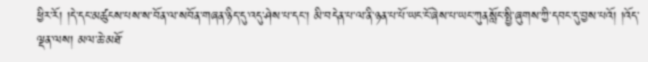ཕྱིར་རོ། །དེ་དང་མཚུངས་པས་ས་བོན་ལ་སབོན་གཞན་ཉིད་དུ་འདུ་ཤེས་པ་དང་། མི་བདེན་པ་ལ་ནི་ཉན་པ་པོ་ཡང་ངོ་ཞེས་པ་ཡང་ཀུནསློང་སྤྱི་ཞུགས་ཀྱི་དབང་དུ་བྱས་པའོ། །འོད་ལྡན་ལས། མལ་ཆེ་མཐོ་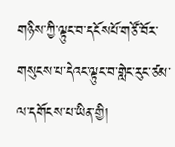གཉིས་ཀྱི་ལྟུང་བ་དངོསཔོ་གཙོ་བོར་གསུངས་པ་དེའང་ལྟུང་བ་གླེང་རུང་ཙམ་ལ་དགོངས་པ་ཡིན་གྱི།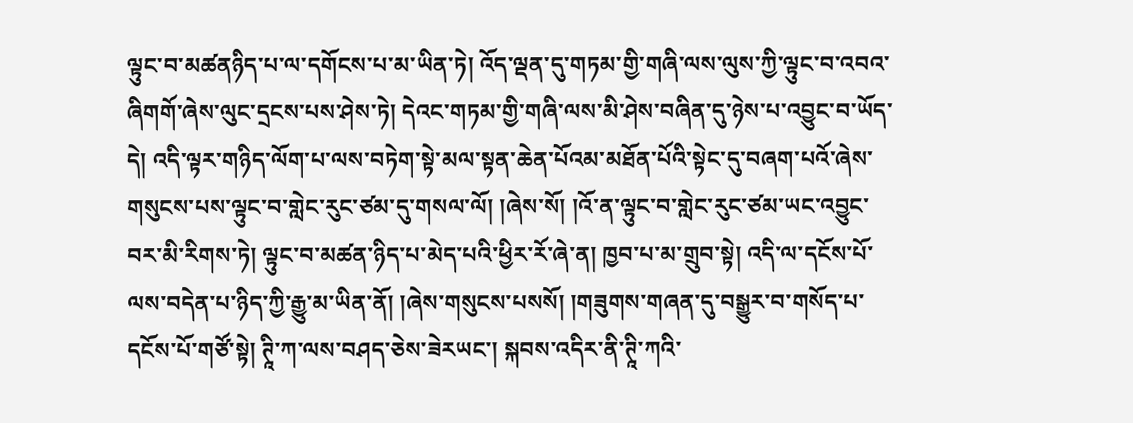ལྟུང་བ་མཚནཉིད་པ་ལ་དགོངས་པ་མ་ཡིན་ཏེ། འོད་ལྡན་དུ་གཏམ་གྱི་གཞི་ལས་ལུས་ཀྱི་ལྟུང་བ་འབའ་ཞིགགོ་ཞེས་ལུང་དྲངས་པས་ཤེས་ཏེ། དེའང་གཏམ་གྱི་གཞི་ལས་མི་ཤེས་བཞིན་དུ་ཉེས་པ་འབྱུང་བ་ཡོད་དེ། འདི་ལྟར་གཉིད་ལོག་པ་ལས་བཏེག་སྟེ་མལ་སྟན་ཆེན་པོའམ་མཐོན་པོའི་སྟེང་དུ་བཞག་པའོ་ཞེས་གསུངས་པས་ལྟུང་བ་གླེང་རུང་ཙམ་དུ་གསལ་ལོ། །ཞེས་སོ། །འོ་ན་ལྟུང་བ་གླེང་རུང་ཙམ་ཡང་འབྱུང་བར་མི་རིགས་ཏེ། ལྟུང་བ་མཚན་ཉིད་པ་མེད་པའི་ཕྱིར་རོ་ཞེ་ན། ཁྱབ་པ་མ་གྲུབ་སྟེ། འདི་ལ་དངོས་པོ་ལས་བདེན་པ་ཉིད་ཀྱི་རྒྱུ་མ་ཡིན་ནོ། །ཞེས་གསུངས་པསསོ། །གཟུགས་གཞན་དུ་བསྒྱུར་བ་གསོད་པ་དངོས་པོ་གཙོ་སྟེ། ཊཱི་ཀ་ལས་བཤད་ཅེས་ཟེརཡང་། སྐབས་འདིར་ནི་ཊཱི་ཀའི་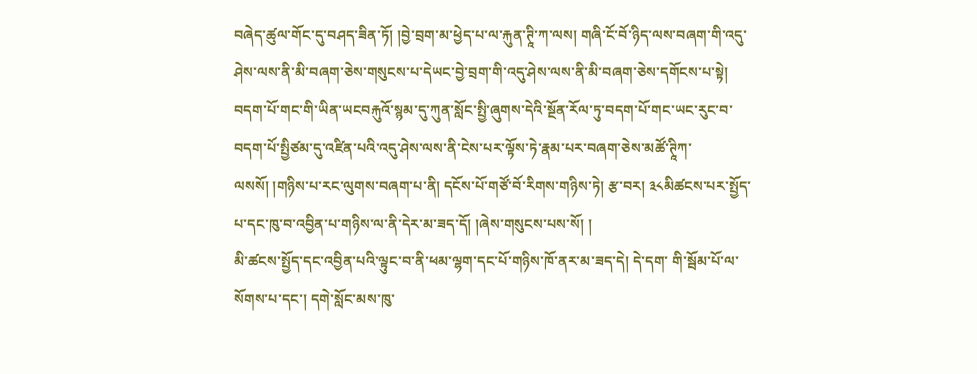བཞེད་ཚུལ་གོང་དུ་བཤད་ཟིན་ཏོ། །བྱེ་བྲག་མ་ཕྱེད་པ་ལ་རྐུན་ཊཱི་ཀ་ལས། གཞི་ངོ་བོ་ཉིད་ལས་བཞག་གི་འདུ་ཤེས་ལས་ནི་མི་བཞག་ཅེས་གསུངས་པ་དེཡང་བྱེ་བྲག་གི་འདུ་ཤེས་ལས་ནི་མི་བཞག་ཅེས་དགོངས་པ་སྟེ། བདག་པོ་གང་གི་ཡིན་ཡངབརྐུའོ་སྙམ་དུ་ཀུན་སློང་སྤྱི་ཞུགས་དེའི་སྔོན་རོལ་ཏུ་བདག་པོ་གང་ཡང་རུང་བ་བདག་པོ་སྤྱིཙམ་དུ་འཛིན་པའི་འདུ་ཤེས་ལས་ནི་ངེས་པར་ལྟོས་ཏེ་རྣམ་པར་བཞག་ཅེས་མཚོ་ཊཱིཀ་ལསསོ། །གཉིས་པ་རང་ལུགས་བཞག་པ་ནི། དངོས་པོ་གཙོ་བོ་རིགས་གཉིས་ཏེ། རྩ་བར། ༣༨མིཚངས་པར་སྤྱོད་པ་དང་ཁུ་བ་འབྱིན་པ་གཉིས་ལ་ནི་དེར་མ་ཟད་དོ། །ཞེས་གསུངས་པས་སོ། །
མི་ཚངས་སྤྱོད་དང་འབྱིན་པའི་ལྟུང་བ་ནི་ཕམ་ལྷག་དང་པོ་གཉིས་ཁོ་ནར་མ་ཟད་དེ། དེ་དག་ གི་སྦོམ་པོ་ལ་སོགས་པ་དང་། དགེ་སློང་མས་ཁུ་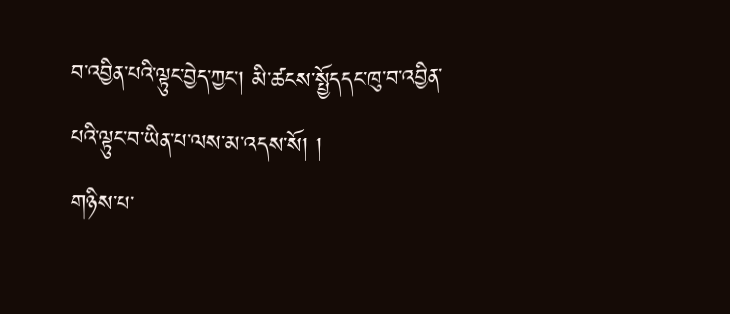བ་འབྱིན་པའི་ལྟུང་བྱེད་ཀྱང་། མི་ཚངས་སྤྱོདདང་ཁུ་བ་འབྱིན་པའི་ལྟུང་བ་ཡིན་པ་ལས་མ་འདས་སོ། །
གཉིས་པ་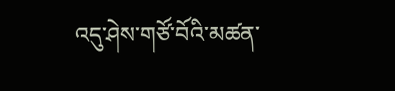འདུ་ཤེས་གཙོ་བོའི་མཚན་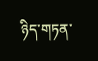ཉིད་གཏན་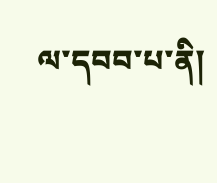ལ་དབབ་པ་ནི།